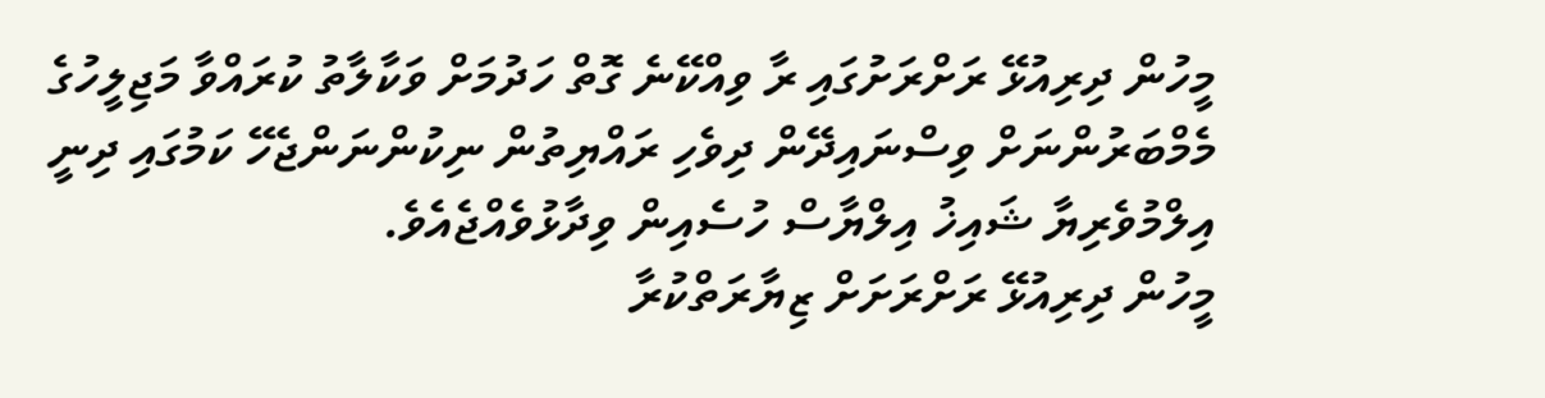މީހުން ދިރިއުޅޭ ރަށްރަށުގައި ރާ ވިއްކޭނެ ގޮތް ހަދުމަށް ވަކާލާތު ކުރައްވާ މަޖިލީހުގެ މެމްބަރުންނަށް ވިސްނައިދޭން ދިވެހި ރައްޔިތުން ނިކުންނަންޖެހޭ ކަމުގައި ދިނީ އިލްމުވެރިޔާ ޝައިޚު އިލްޔާސް ހުސެއިން ވިދާޅުވެއްޖެއެވެ.
މީހުން ދިރިއުޅޭ ރަށްރަށަށް ޒިޔާރަތްކުރާ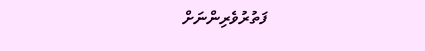ފަތުރުވެރިންނަށް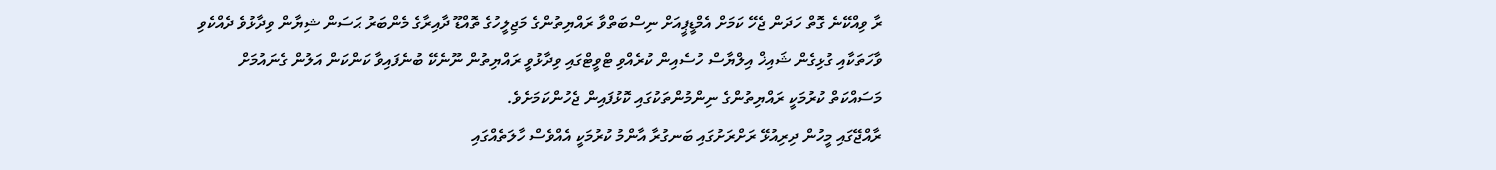ރާ ވިއްކޭނެ ގޮތް ހަދަން ޖެހޭ ކަމަށް އެމްޑީޕީއަށް ނިސްބަތްވާ ރައްޔިތުންގެ މަޖިލީހުގެ ތޮއްޑޫ ދާއިރާގެ މެންބަރު ޙަސަން ޝިޔާން ވިދާޅުވެ ދެއްކެވި ވާހަތަކާއި ގުޅިގެން ޝައިޚް އިލްޔާސް ހުސެއިން ކުރެއްވި ޓްވީޓްގައި ވިދާޅުވީ ރައްޔިތުން ނޫނެކޭ ބުނެފައިވާ ކަންކަން އަލުން ގެނައުމަށް މަސައްކަތް ކުރުމަކީ ރައްޔިތުންގެ ނިންމުންތަކުގައި ކޮޅުފައިން ޖެހުންކަމަށެވެ.
ރާއްޖޭގައި މީހުން ދިރިއުޅޭ ރަށްރަށުގައި ބަނގުރާ އާންމު ކުރުމަކީ އެއްވެސް ހާލަތެއްގައި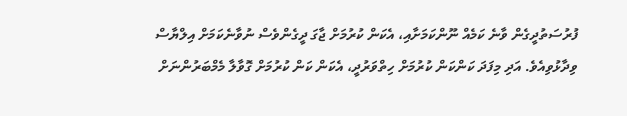ފުރުސަތުދީގެން ވާނެ ކަމެއް ނޫންކަމަށާއި، އެކަން ކުރުމަށް ޖާގަ ދީގެންވެސް ނުވާނެކަމަށް އިލްޔާސް ވިދާޅުވިއެވެ. އަދި މިފަދަ ކަންކަން ކުރުމަށް ހިތްވަރުދީ، އެކަން ކަން ކުރުމަށް ގޮވާލާ މެމްބަރުންނަށް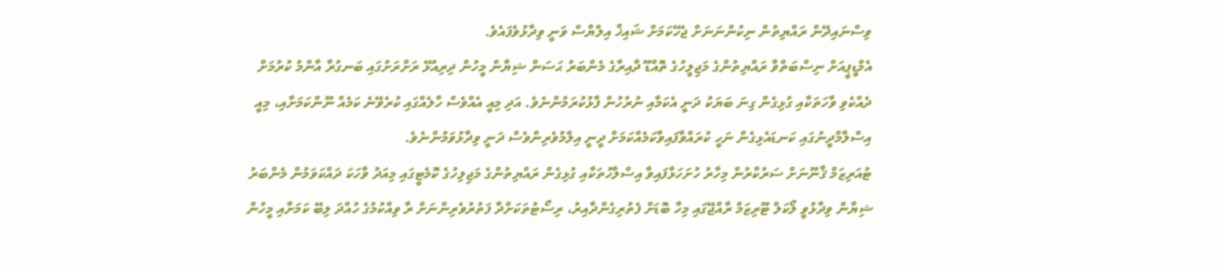ވިސްނައިދޭން ރައްޔިތުން ނިކުންނަނަށް ޖެހޭކަމަށް ޝައިޚް އިލްޔާސް ވަނީ ވިދާޅުވެފައެވެ.
އެމްޑީޕީއަށް ނިސްބަތްވާ ރައްޔިތުންގެ މަޖިލީހުގެ ތޮއްޑޫ ދާއިރާގެ މެންބަރު ޙަސަން ޝިޔާން މީހުން ދިރިއުޅޭ ރަށްރަށުގައި ބަނގުރާ އާންމު ކުރުމަށް ދެއްކެވި ވާހަތަކާއި ގުޅިގެން ގިނަ ބަޔަކު ދަނީ އެކަމާއި ނުރުހުން ފާޅުކުރަމުންނެވެ. އަދި މިއީ އެއްވެސް ހާލެއްގައި ކުރެވޭނެ ކަމެއް ނޫންކަމަށާއި، މިއީ އިސްލާމްދީނުގައި ކަނޑައެޅިގެން ނަހީ ކުރައްވާފައިވާކަމެއްކަމަށް ދީނީ އިލްމުވެރިންވެސް ދަނީ ވިދާޅުވަމުންނެވެ.
ޓުއަރިޒަމް ޤާނޫނަށް ސަރުކާރުން މިހާރު ހުށަހަޅާފައިވާ އިސްލާހުތަކާއި ގުޅިގެން ރައްޔިތުންގެ މަޖިލިހުގެ ކޮމެޓީގައި މިއަދު ވާހަކަ ދައްކަވަމުން މެންބަރު ޝިޔާން ވިދާޅުވީ ލޯކަލް ޓޫރިޒަމް ރާއްޖޭގައި މިހާ ބޮޑަށް ފެތުރިގެންދާއިރު، ރިސޯޓުތަކަށްދާ ފަތުރުވެރިންނަށް ރާ ވިއްކުމުގެ ހުއްދަ ލިބޭ ކަމަށާއި މީހުން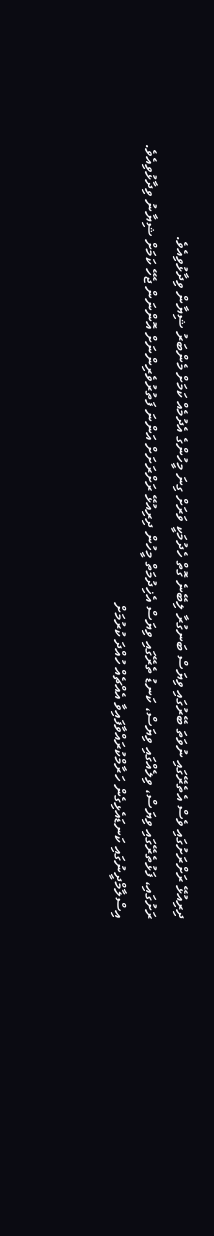ދިރިއުޅޭ ރަށްރަށުގައި ވެސް އެތެރޭގައި ނުވަތަ ބޭރުގައި ވިޔަސް ބަނގުރާ ލިބޭނެ ގޮތް ހެދުމަކީ ވަރަށް ގިނަ މީހުންގެ އެދުމެއް ކަމަށް މެންބަރު ޝިޔާން ވިދާޅުވިއެވެ.
ރަށުގައި، ފަޅުތެރޭގައި ވިޔަސް، ވިލެއްގައި ވިޔަސް، ކަނޑު ތެރޭގައި ވިޔަސް އެޚިދުމަތް މީހުން ދިރިއުޅޭ ރަށްރަށަށް އަންނަ ފަތުރުވެރިންނަށް އޮންނަން ޖެހޭ ކަމަށް ޝިޔާނު ވިދާޅުވިއެވެ.
އިސްލާމްދީނުގައި ކަނޑައެޅިގެން ހަރާމްކުރައްވާފައިވާ އެއްޗެއް ހުއްދަ ކުރުމަށް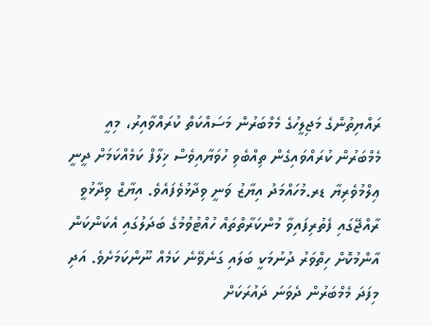ރައްޔިތުންގެ މަޖިލީހުގެ މެމްބަރުން މަސައްކަތް ކުރައްވާއިރު، މިއީ މެމްބަރުން ކުރައްވައިގެން ތިއްބެވި ހުވަޔާއިވެސް ޚިލާފް ކަމެއްކަމަށް ދީނީ ޢިލްމުވެރިޔާ ޑރ.މުހައްމަދު އިޔާޒު ވަނީ ވިދާޅުވެފައެވެ. އިޔާޒް ވިދާޅުވީ ރާއްޖޭގައި ފެތުރިފައިވާ މުންކަރާތްތައް ހުއްޓުވުމުގެ ބަދަލުގައި އެކަންކަން އާންމުކޮށް ހިތްވަރު ދުނުމަކީ ބަލައި ގަނެވޭނެ ކަމެއް ނޫންކަމަށެވެ. އަދި މިފަދަ މެމްބަރުން ދެވަނަ ދައުރަކަށް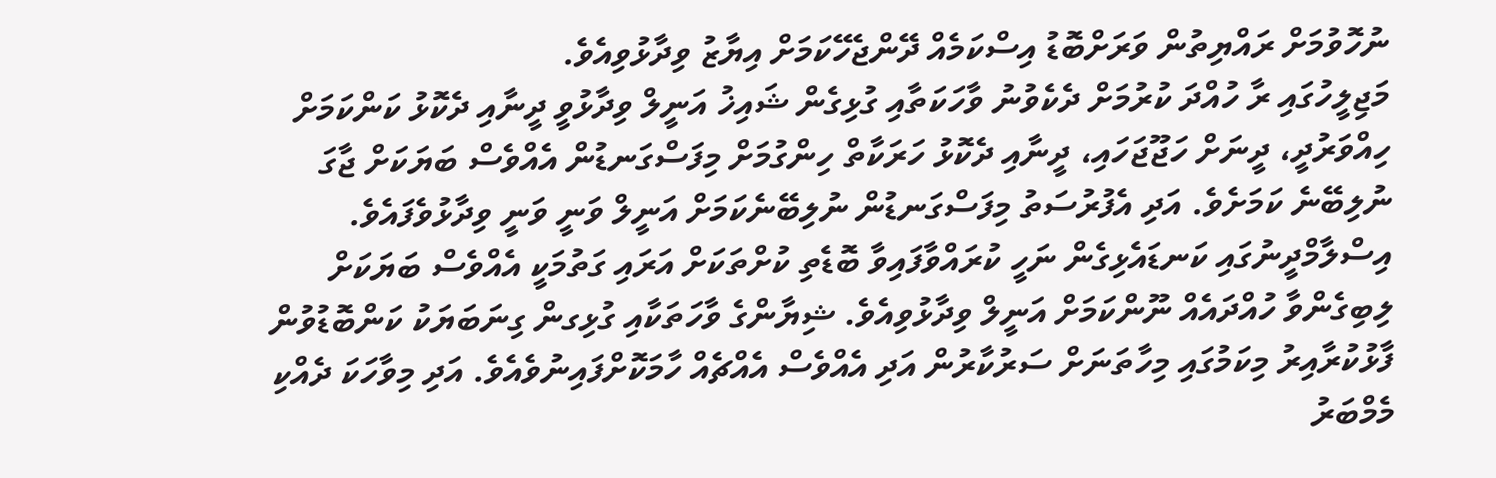ނުހޮވުމަށް ރައްޔިތުން ވަރަށްބޮޑު އިސްކަމެއް ދޭންޖެހޭކަމަށް އިޔާޒު ވިދާޅުވިއެވެ.
މަޖިލީހުގައި ރާ ހުއްދަ ކުރުމަށް ދެކެވުނު ވާހަކަތާއި ގުޅިގެން ޝައިޚު އަނީލް ވިދާޅުވީ ދީނާއި ދެކޮޅު ކަންކަމަށް ހިއްވަރުދީ، ދީނަށް ހަޖޫޖަހައި، ދީނާއި ދެކޮޅު ހަރަކާތް ހިންގުމަށް މިފަސްގަނޑުން އެއްވެސް ބަޔަކަށް ޖާގަ ނުލިބޭނެ ކަމަށެވެ. އަދި އެފުރުސަތު މިފަސްގަނޑުން ނުލިބޭނެކަމަށް އަނީލް ވަނީ ވަނީ ވިދާޅުވެފައެވެ. އިސްލާމްދީނުގައި ކަނޑައެޅިގެން ނަހީ ކުރައްވާފައިވާ ބޮޑެތި ކުށްތަކަށް އަރައި ގަތުމަކީ އެއްވެސް ބަޔަކަށް ލިބިގެންވާ ހުއްދައެއް ނޫންކަމަށް އަނީލް ވިދާޅުވިއެވެ. ޝިޔާންގެ ވާހަތަކާއި ގުޅިގން ގިނަބަޔަކު ކަންބޮޑުވުން ފާޅުކުރާއިރު މިކަމުގައި މިހާތަނަށް ސަރުކާރުން އަދި އެއްވެސް އެއްޗެއް ހާމަކޮށްފައިނުވެއެވެ. އަދި މިވާހަކަ ދެއްކި މެމްބަރު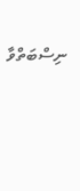ނިސްބަތްވާ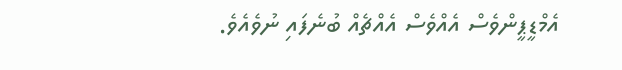އެމްޑީޕީންވެސް އެއްވެސް އެއްޗެއް ބުނެފައި ނުވެއެވެ.